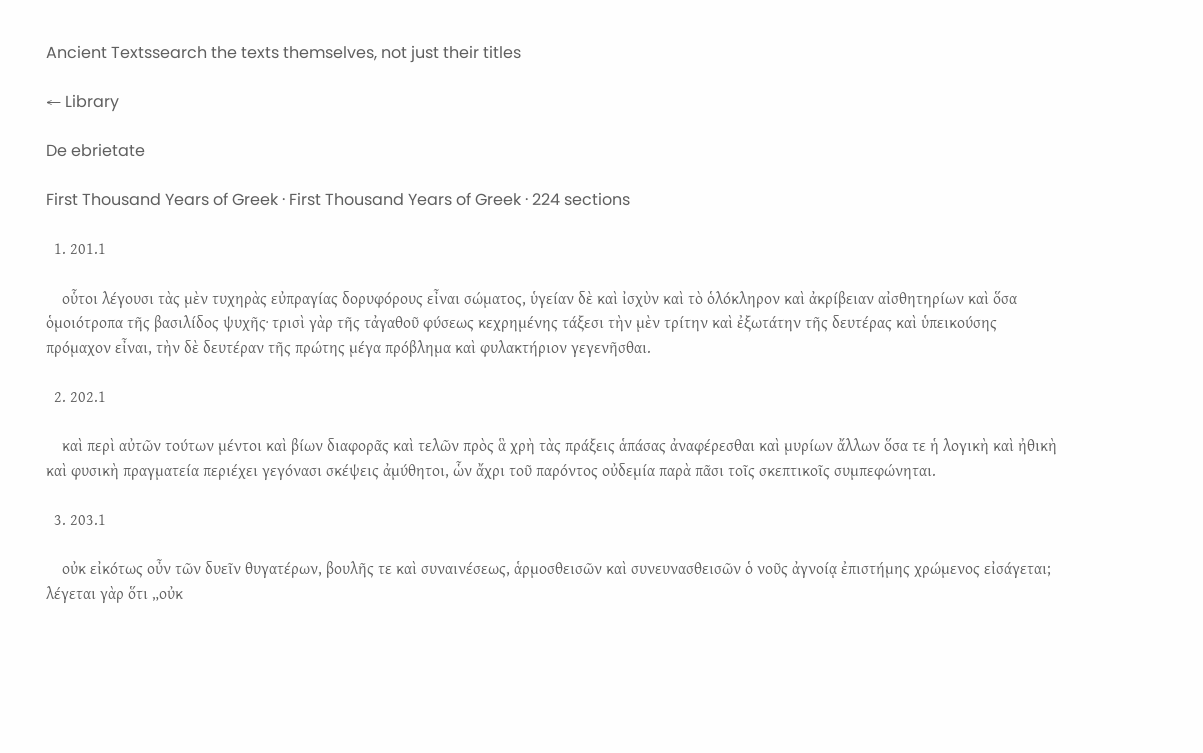Ancient Textssearch the texts themselves, not just their titles

← Library

De ebrietate

First Thousand Years of Greek · First Thousand Years of Greek · 224 sections

  1. 201.1

    οὗτοι λέγουσι τὰς μὲν τυχηρὰς εὐπραγίας δορυφόρους εἶναι σώματος, ὑγείαν δὲ καὶ ἰσχὺν καὶ τὸ ὁλόκληρον καὶ ἀκρίβειαν αἰσθητηρίων καὶ ὅσα ὁμοιότροπα τῆς βασιλίδος ψυχῆς· τρισὶ γὰρ τῆς τἀγαθοῦ φύσεως κεχρημένης τάξεσι τὴν μὲν τρίτην καὶ ἐξωτάτην τῆς δευτέρας καὶ ὑπεικούσης πρόμαχον εἶναι, τὴν δὲ δευτέραν τῆς πρώτης μέγα πρόβλημα καὶ φυλακτήριον γεγενῆσθαι.

  2. 202.1

    καὶ περὶ αὐτῶν τούτων μέντοι καὶ βίων διαφορᾶς καὶ τελῶν πρὸς ἃ χρὴ τὰς πράξεις ἁπάσας ἀναφέρεσθαι καὶ μυρίων ἄλλων ὅσα τε ἡ λογικὴ καὶ ἠθικὴ καὶ φυσικὴ πραγματεία περιέχει γεγόνασι σκέψεις ἀμύθητοι, ὧν ἄχρι τοῦ παρόντος οὐδεμία παρὰ πᾶσι τοῖς σκεπτικοῖς συμπεφώνηται.

  3. 203.1

    οὐκ εἰκότως οὖν τῶν δυεῖν θυγατέρων, βουλῆς τε καὶ συναινέσεως, ἁρμοσθεισῶν καὶ συνευνασθεισῶν ὁ νοῦς ἀγνοίᾳ ἐπιστήμης χρώμενος εἰσάγεται; λέγεται γὰρ ὅτι „οὐκ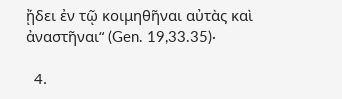ᾔδει ἐν τῷ κοιμηθῆναι αὐτὰς καὶ ἀναστῆναι“ (Gen. 19,33.35)·

  4.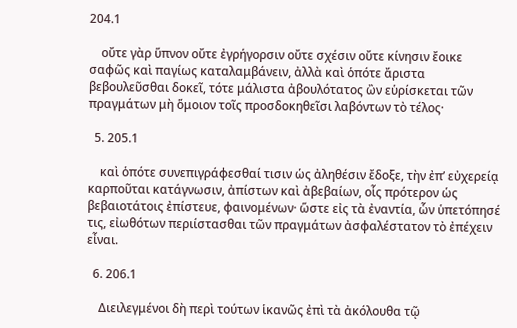204.1

    οὔτε γὰρ ὕπνον οὔτε ἐγρήγορσιν οὔτε σχέσιν οὔτε κίνησιν ἔοικε σαφῶς καὶ παγίως καταλαμβάνειν, ἀλλὰ καὶ ὁπότε ἄριστα βεβουλεῦσθαι δοκεῖ, τότε μάλιστα ἀβουλότατος ὢν εὑρίσκεται τῶν πραγμάτων μὴ ὅμοιον τοῖς προσδοκηθεῖσι λαβόντων τὸ τέλος·

  5. 205.1

    καὶ ὁπότε συνεπιγράφεσθαί τισιν ὡς ἀληθέσιν ἔδοξε, τὴν ἐπ’ εὐχερείᾳ καρποῦται κατάγνωσιν, ἀπίστων καὶ ἀβεβαίων, οἷς πρότερον ὡς βεβαιοτάτοις ἐπίστευε, φαινομένων· ὥστε εἰς τὰ ἐναντία, ὧν ὑπετόπησέ τις, εἰωθότων περιίστασθαι τῶν πραγμάτων ἀσφαλέστατον τὸ ἐπέχειν εἶναι.

  6. 206.1

    Διειλεγμένοι δὴ περὶ τούτων ἱκανῶς ἐπὶ τὰ ἀκόλουθα τῷ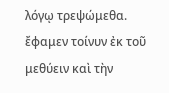λόγῳ τρεψώμεθα. ἔφαμεν τοίνυν ἐκ τοῦ μεθύειν καὶ τὴν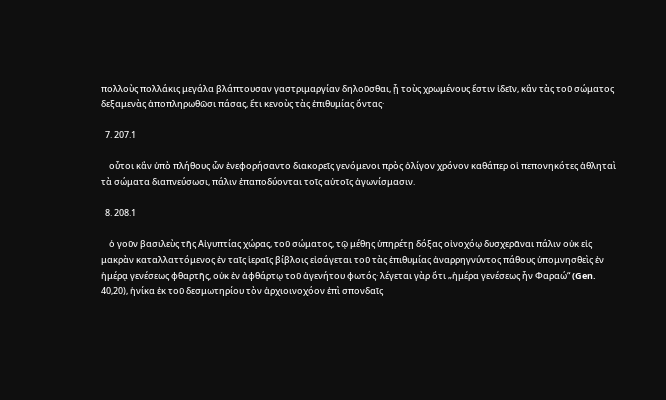πολλοὺς πολλάκις μεγάλα βλάπτουσαν γαστριμαργίαν δηλοῦσθαι, ᾗ τοὺς χρωμένους ἔστιν ἰδεῖν, κἂν τὰς τοῦ σώματος δεξαμενὰς ἀποπληρωθῶσι πάσας, ἔτι κενοὺς τὰς ἐπιθυμίας ὄντας·

  7. 207.1

    οὗτοι κἂν ὑπὸ πλήθους ὧν ἐνεφορήσαντο διακορεῖς γενόμενοι πρὸς ὀλίγον χρόνον καθάπερ οἱ πεπονηκότες ἀθληταὶ τὰ σώματα διαπνεύσωσι, πάλιν ἐπαποδύονται τοῖς αὐτοῖς ἀγωνίσμασιν.

  8. 208.1

    ὁ γοῦν βασιλεὺς τῆς Αἰγυπτίας χώρας, τοῦ σώματος, τῷ μέθης ὑπηρέτῃ δόξας οἰνοχόῳ δυσχερᾶναι πάλιν οὐκ εἰς μακρὰν καταλλαττόμενος ἐν ταῖς ἱεραῖς βίβλοις εἰσάγεται τοῦ τὰς ἐπιθυμίας ἀναρρηγνύντος πάθους ὑπομνησθεὶς ἐν ἡμέρᾳ γενέσεως φθαρτῆς, οὐκ ἐν ἀφθάρτῳ τοῦ ἀγενήτου φωτός· λέγεται γὰρ ὅτι „ἡμέρα γενέσεως ἦν Φαραώ“ (Gen. 40,20), ἡνίκα ἐκ τοῦ δεσμωτηρίου τὸν ἀρχιοινοχόον ἐπὶ σπονδαῖς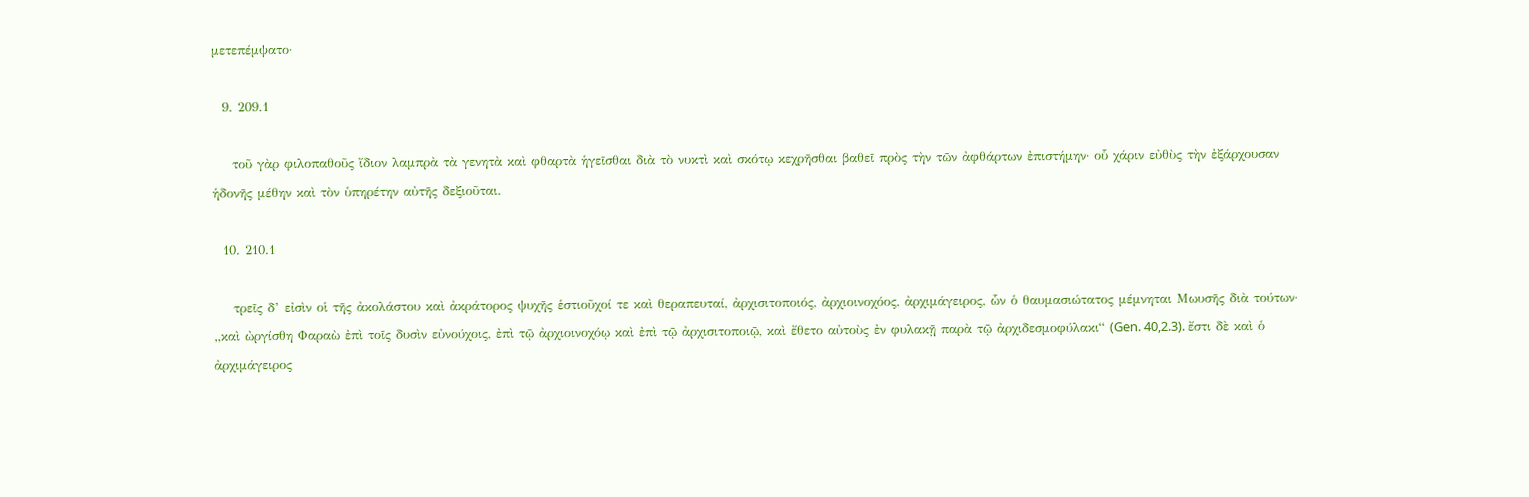μετεπέμψατο·

  9. 209.1

    τοῦ γὰρ φιλοπαθοῦς ἴδιον λαμπρὰ τὰ γενητὰ καὶ φθαρτὰ ἡγεῖσθαι διὰ τὸ νυκτὶ καὶ σκότῳ κεχρῆσθαι βαθεῖ πρὸς τὴν τῶν ἀφθάρτων ἐπιστήμην· οὗ χάριν εὐθὺς τὴν ἐξάρχουσαν ἡδονῆς μέθην καὶ τὸν ὑπηρέτην αὐτῆς δεξιοῦται.

  10. 210.1

    τρεῖς δ’ εἰσὶν οἱ τῆς ἀκολάστου καὶ ἀκράτορος ψυχῆς ἑστιοῦχοί τε καὶ θεραπευταί, ἀρχισιτοποιός, ἀρχιοινοχόος, ἀρχιμάγειρος, ὧν ὁ θαυμασιώτατος μέμνηται Μωυσῆς διὰ τούτων· „καὶ ὠργίσθη Φαραὼ ἐπὶ τοῖς δυσὶν εὐνούχοις, ἐπὶ τῷ ἀρχιοινοχόῳ καὶ ἐπὶ τῷ ἀρχισιτοποιῷ, καὶ ἔθετο αὐτοὺς ἐν φυλακῇ παρὰ τῷ ἀρχιδεσμοφύλακι“ (Gen. 40,2.3). ἔστι δὲ καὶ ὁ ἀρχιμάγειρος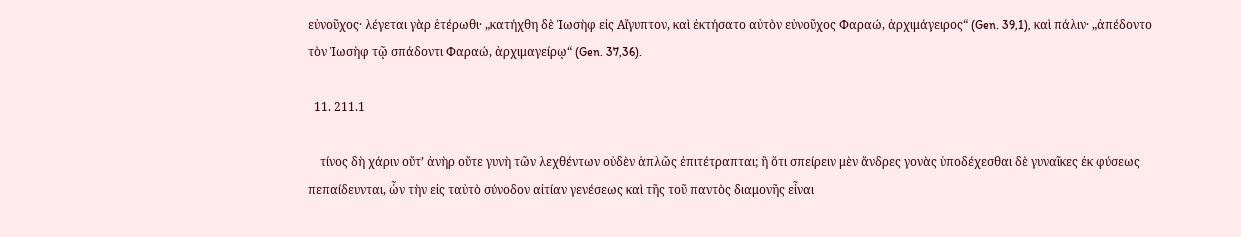εὐνοῦχος· λέγεται γὰρ ἑτέρωθι· „κατήχθη δὲ Ἰωσὴφ εἰς Αἴγυπτον, καὶ ἐκτήσατο αὐτὸν εὐνοῦχος Φαραώ, ἀρχιμάγειρος“ (Gen. 39,1), καὶ πάλιν· „ἀπέδοντο τὸν Ἰωσὴφ τῷ σπάδοντι Φαραώ, ἀρχιμαγείρῳ“ (Gen. 37,36).

  11. 211.1

    τίνος δὴ χάριν οὔτ’ ἀνὴρ οὔτε γυνὴ τῶν λεχθέντων οὐδὲν ἁπλῶς ἐπιτέτραπται; ἢ ὅτι σπείρειν μὲν ἄνδρες γονὰς ὑποδέχεσθαι δὲ γυναῖκες ἐκ φύσεως πεπαίδευνται, ὧν τὴν εἰς ταὐτὸ σύνοδον αἰτίαν γενέσεως καὶ τῆς τοῦ παντὸς διαμονῆς εἶναι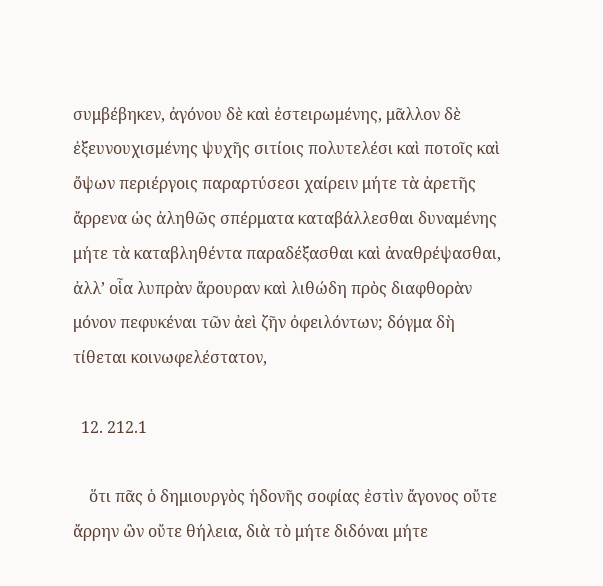συμβέβηκεν, ἀγόνου δὲ καὶ ἐστειρωμένης, μᾶλλον δὲ ἐξευνουχισμένης ψυχῆς σιτίοις πολυτελέσι καὶ ποτοῖς καὶ ὄψων περιέργοις παραρτύσεσι χαίρειν μήτε τὰ ἀρετῆς ἄρρενα ὡς ἀληθῶς σπέρματα καταβάλλεσθαι δυναμένης μήτε τὰ καταβληθέντα παραδέξασθαι καὶ ἀναθρέψασθαι, ἀλλ’ οἷα λυπρὰν ἄρουραν καὶ λιθώδη πρὸς διαφθορὰν μόνον πεφυκέναι τῶν ἀεὶ ζῆν ὀφειλόντων; δόγμα δὴ τίθεται κοινωφελέστατον,

  12. 212.1

    ὅτι πᾶς ὁ δημιουργὸς ἡδονῆς σοφίας ἐστὶν ἄγονος οὔτε ἄρρην ὢν οὔτε θήλεια, διὰ τὸ μήτε διδόναι μήτε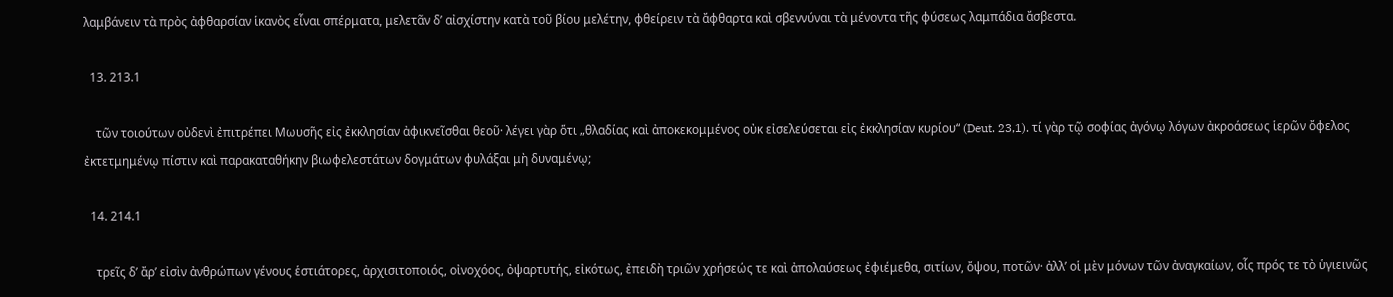λαμβάνειν τὰ πρὸς ἀφθαρσίαν ἱκανὸς εἶναι σπέρματα, μελετᾶν δ’ αἰσχίστην κατὰ τοῦ βίου μελέτην, φθείρειν τὰ ἄφθαρτα καὶ σβεννύναι τὰ μένοντα τῆς φύσεως λαμπάδια ἄσβεστα.

  13. 213.1

    τῶν τοιούτων οὐδενὶ ἐπιτρέπει Μωυσῆς εἰς ἐκκλησίαν ἀφικνεῖσθαι θεοῦ· λέγει γὰρ ὅτι „θλαδίας καὶ ἀποκεκομμένος οὐκ εἰσελεύσεται εἰς ἐκκλησίαν κυρίου“ (Deut. 23,1). τί γὰρ τῷ σοφίας ἀγόνῳ λόγων ἀκροάσεως ἱερῶν ὄφελος ἐκτετμημένῳ πίστιν καὶ παρακαταθήκην βιωφελεστάτων δογμάτων φυλάξαι μὴ δυναμένῳ;

  14. 214.1

    τρεῖς δ’ ἄρ’ εἰσὶν ἀνθρώπων γένους ἑστιάτορες, ἀρχισιτοποιός, οἰνοχόος, ὀψαρτυτής, εἰκότως, ἐπειδὴ τριῶν χρήσεώς τε καὶ ἀπολαύσεως ἐφιέμεθα, σιτίων, ὄψου, ποτῶν· ἀλλ’ οἱ μὲν μόνων τῶν ἀναγκαίων, οἷς πρός τε τὸ ὑγιεινῶς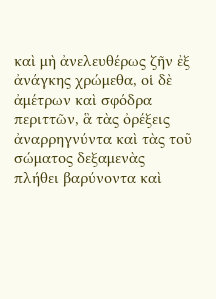καὶ μὴ ἀνελευθέρως ζῆν ἐξ ἀνάγκης χρώμεθα, οἱ δὲ ἀμέτρων καὶ σφόδρα περιττῶν, ἃ τὰς ὀρέξεις ἀναρρηγνύντα καὶ τὰς τοῦ σώματος δεξαμενὰς πλήθει βαρύνοντα καὶ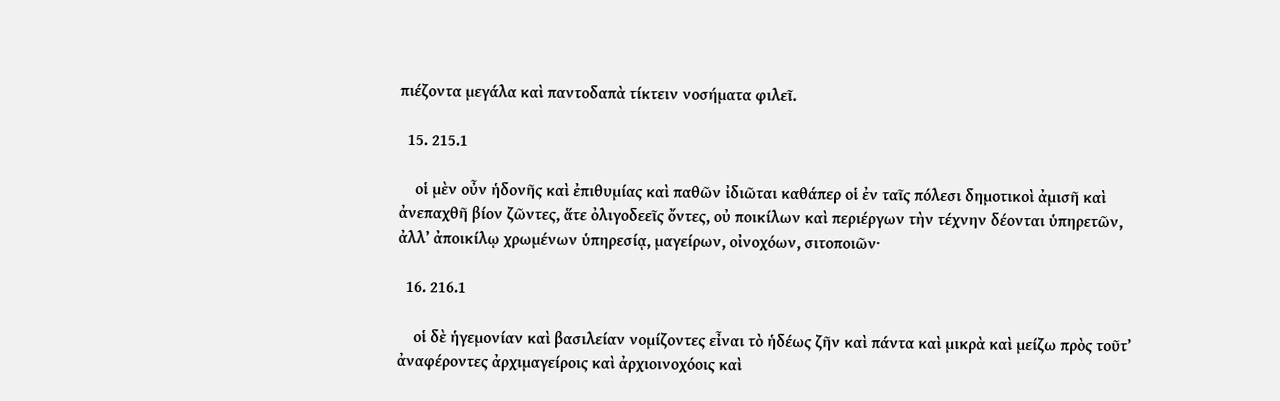πιέζοντα μεγάλα καὶ παντοδαπὰ τίκτειν νοσήματα φιλεῖ.

  15. 215.1

    οἱ μὲν οὖν ἡδονῆς καὶ ἐπιθυμίας καὶ παθῶν ἰδιῶται καθάπερ οἱ ἐν ταῖς πόλεσι δημοτικοὶ ἀμισῆ καὶ ἀνεπαχθῆ βίον ζῶντες, ἅτε ὀλιγοδεεῖς ὄντες, οὐ ποικίλων καὶ περιέργων τὴν τέχνην δέονται ὑπηρετῶν, ἀλλ’ ἀποικίλῳ χρωμένων ὑπηρεσίᾳ, μαγείρων, οἰνοχόων, σιτοποιῶν·

  16. 216.1

    οἱ δὲ ἡγεμονίαν καὶ βασιλείαν νομίζοντες εἶναι τὸ ἡδέως ζῆν καὶ πάντα καὶ μικρὰ καὶ μείζω πρὸς τοῦτ’ ἀναφέροντες ἀρχιμαγείροις καὶ ἀρχιοινοχόοις καὶ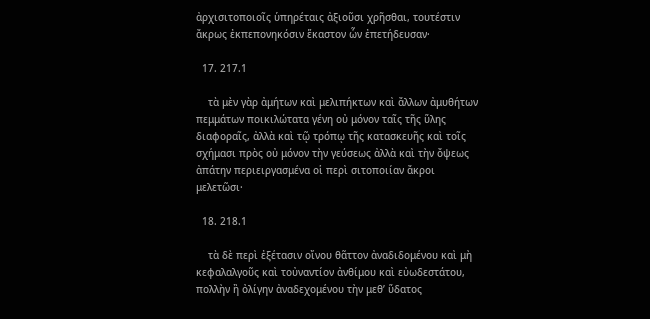ἀρχισιτοποιοῖς ὑπηρέταις ἀξιοῦσι χρῆσθαι, τουτέστιν ἄκρως ἐκπεπονηκόσιν ἕκαστον ὧν ἐπετήδευσαν·

  17. 217.1

    τὰ μὲν γὰρ ἀμήτων καὶ μελιπήκτων καὶ ἄλλων ἀμυθήτων πεμμάτων ποικιλώτατα γένη οὐ μόνον ταῖς τῆς ὕλης διαφοραῖς, ἀλλὰ καὶ τῷ τρόπῳ τῆς κατασκευῆς καὶ τοῖς σχήμασι πρὸς οὐ μόνον τὴν γεύσεως ἀλλὰ καὶ τὴν ὄψεως ἀπάτην περιειργασμένα οἱ περὶ σιτοποιίαν ἄκροι μελετῶσι·

  18. 218.1

    τὰ δὲ περὶ ἐξέτασιν οἴνου θᾶττον ἀναδιδομένου καὶ μὴ κεφαλαλγοῦς καὶ τοὐναντίον ἀνθίμου καὶ εὐωδεστάτου, πολλὴν ἢ ὀλίγην ἀναδεχομένου τὴν μεθ’ ὕδατος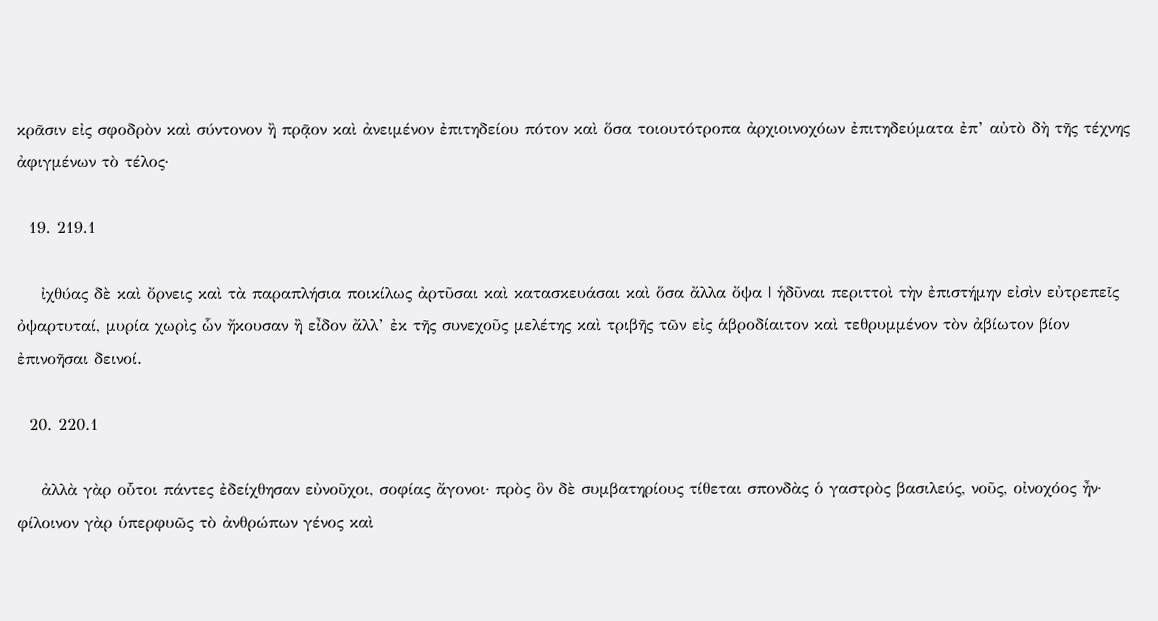κρᾶσιν εἰς σφοδρὸν καὶ σύντονον ἢ πρᾷον καὶ ἀνειμένον ἐπιτηδείου πότον καὶ ὅσα τοιουτότροπα ἀρχιοινοχόων ἐπιτηδεύματα ἐπ’ αὐτὸ δὴ τῆς τέχνης ἀφιγμένων τὸ τέλος·

  19. 219.1

    ἰχθύας δὲ καὶ ὄρνεις καὶ τὰ παραπλήσια ποικίλως ἀρτῦσαι καὶ κατασκευάσαι καὶ ὅσα ἄλλα ὄψα | ἡδῦναι περιττοὶ τὴν ἐπιστήμην εἰσὶν εὐτρεπεῖς ὀψαρτυταί, μυρία χωρὶς ὧν ἤκουσαν ἢ εἶδον ἄλλ’ ἐκ τῆς συνεχοῦς μελέτης καὶ τριβῆς τῶν εἰς ἁβροδίαιτον καὶ τεθρυμμένον τὸν ἀβίωτον βίον ἐπινοῆσαι δεινοί.

  20. 220.1

    ἀλλὰ γὰρ οὗτοι πάντες ἐδείχθησαν εὐνοῦχοι, σοφίας ἄγονοι· πρὸς ὃν δὲ συμβατηρίους τίθεται σπονδὰς ὁ γαστρὸς βασιλεύς, νοῦς, οἰνοχόος ἦν· φίλοινον γὰρ ὑπερφυῶς τὸ ἀνθρώπων γένος καὶ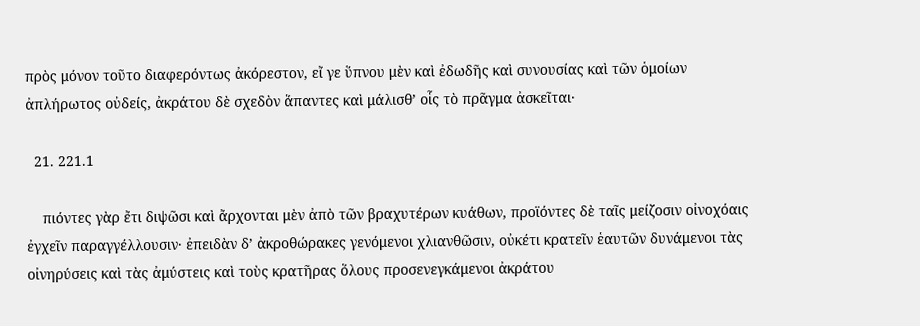πρὸς μόνον τοῦτο διαφερόντως ἀκόρεστον, εἴ γε ὕπνου μὲν καὶ ἐδωδῆς καὶ συνουσίας καὶ τῶν ὁμοίων ἀπλήρωτος οὐδείς, ἀκράτου δὲ σχεδὸν ἅπαντες καὶ μάλισθ’ οἷς τὸ πρᾶγμα ἀσκεῖται·

  21. 221.1

    πιόντες γὰρ ἔτι διψῶσι καὶ ἄρχονται μὲν ἀπὸ τῶν βραχυτέρων κυάθων, προϊόντες δὲ ταῖς μείζοσιν οἰνοχόαις ἐγχεῖν παραγγέλλουσιν· ἐπειδὰν δ’ ἀκροθώρακες γενόμενοι χλιανθῶσιν, οὐκέτι κρατεῖν ἑαυτῶν δυνάμενοι τὰς οἰνηρύσεις καὶ τὰς ἀμύστεις καὶ τοὺς κρατῆρας ὅλους προσενεγκάμενοι ἀκράτου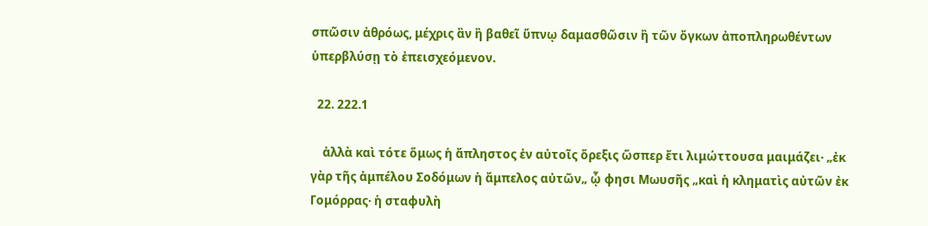σπῶσιν ἀθρόως, μέχρις ἂν ἢ βαθεῖ ὕπνῳ δαμασθῶσιν ἢ τῶν ὄγκων ἀποπληρωθέντων ὑπερβλύσῃ τὸ ἐπεισχεόμενον.

  22. 222.1

    ἀλλὰ καὶ τότε ὅμως ἡ ἄπληστος ἐν αὐτοῖς ὄρεξις ὥσπερ ἔτι λιμώττουσα μαιμάζει· „ἐκ γὰρ τῆς ἀμπέλου Σοδόμων ἡ ἄμπελος αὐτῶν„ ᾧ φησι Μωυσῆς „καὶ ἡ κληματὶς αὐτῶν ἐκ Γομόρρας· ἡ σταφυλὴ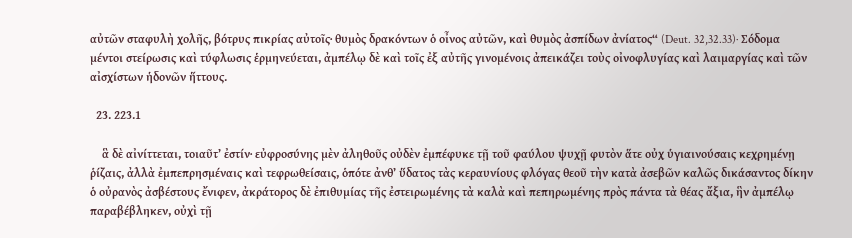αὐτῶν σταφυλὴ χολῆς, βότρυς πικρίας αὐτοῖς· θυμὸς δρακόντων ὁ οἶνος αὐτῶν, καὶ θυμὸς ἀσπίδων ἀνίατος“ (Deut. 32,32.33)· Σόδομα μέντοι στείρωσις καὶ τύφλωσις ἑρμηνεύεται, ἀμπέλῳ δὲ καὶ τοῖς ἐξ αὐτῆς γινομένοις ἀπεικάζει τοὺς οἰνοφλυγίας καὶ λαιμαργίας καὶ τῶν αἰσχίστων ἡδονῶν ἥττους.

  23. 223.1

    ἃ δὲ αἰνίττεται, τοιαῦτ’ ἐστίν· εὐφροσύνης μὲν ἀληθοῦς οὐδὲν ἐμπέφυκε τῇ τοῦ φαύλου ψυχῇ φυτὸν ἅτε οὐχ ὑγιαινούσαις κεχρημένῃ ῥίζαις, ἀλλὰ ἐμπεπρησμέναις καὶ τεφρωθείσαις, ὁπότε ἀνθ’ ὕδατος τὰς κεραυνίους φλόγας θεοῦ τὴν κατὰ ἀσεβῶν καλῶς δικάσαντος δίκην ὁ οὐρανὸς ἀσβέστους ἔνιφεν, ἀκράτορος δὲ ἐπιθυμίας τῆς ἐστειρωμένης τὰ καλὰ καὶ πεπηρωμένης πρὸς πάντα τὰ θέας ἄξια, ἣν ἀμπέλῳ παραβέβληκεν, οὐχὶ τῇ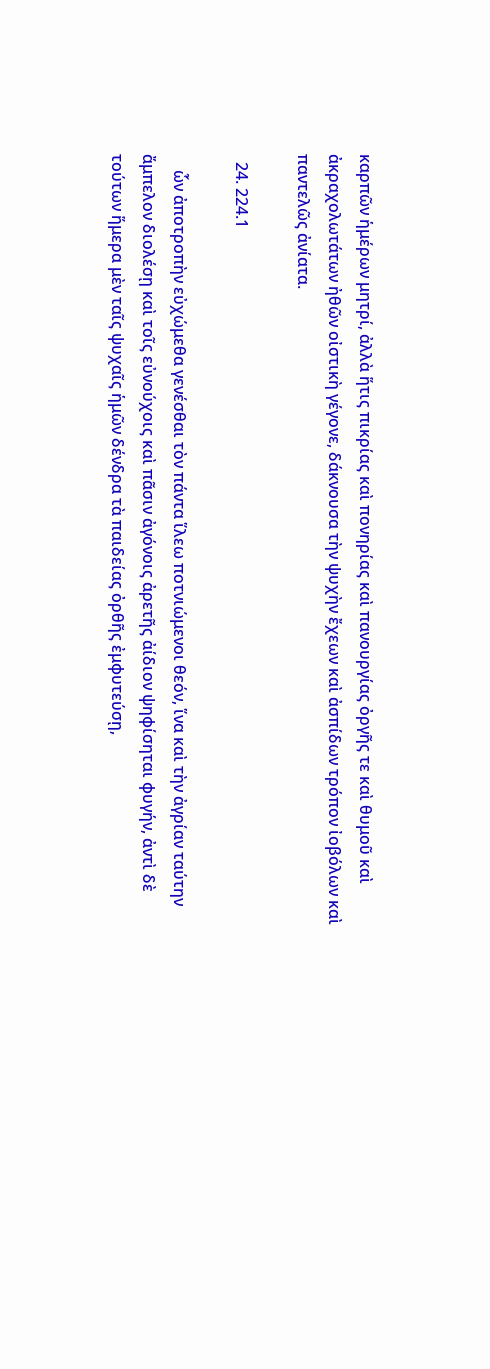καρπῶν ἡμέρων μητρί, ἀλλὰ ἥτις πικρίας καὶ πονηρίας καὶ πανουργίας ὀργῆς τε καὶ θυμοῦ καὶ ἀκραχολωτάτων ἠθῶν οἰστικὴ γέγονε, δάκνουσα τὴν ψυχὴν ἔχεων καὶ ἀσπίδων τρόπον ἰοβόλων καὶ παντελῶς ἀνίατα.

  24. 224.1

    ὧν ἀποτροπὴν εὐχώμεθα γενέσθαι τὸν πάντα ἵλεω ποτνιώμενοι θεόν, ἵνα καὶ τὴν ἀγρίαν ταύτην ἄμπελον διολέσῃ καὶ τοῖς εὐνούχοις καὶ πᾶσιν ἀγόνοις ἀρετῆς ἀίδιον ψηφίσηται φυγήν, ἀντὶ δὲ τούτων ἥμερα μὲν ταῖς ψυχαῖς ἡμῶν δένδρα τὰ παιδείας ὀρθῆς ἐμφυτεύσῃ,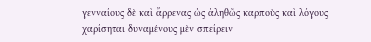γενναίους δὲ καὶ ἄρρενας ὡς ἀληθῶς καρποὺς καὶ λόγους χαρίσηται δυναμένους μὲν σπείρειν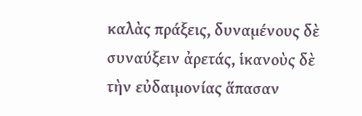καλὰς πράξεις, δυναμένους δὲ συναύξειν ἀρετάς, ἱκανοὺς δὲ τὴν εὐδαιμονίας ἅπασαν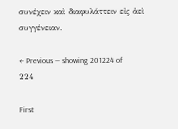συνέχειν καὶ διαφυλάττειν εἰς ἀεὶ συγγένειαν.

← Previous — showing 201224 of 224

First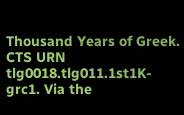Thousand Years of Greek. CTS URN tlg0018.tlg011.1st1K-grc1. Via the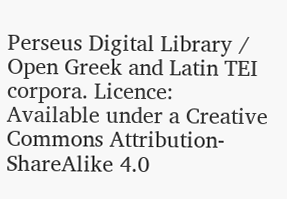Perseus Digital Library / Open Greek and Latin TEI corpora. Licence: Available under a Creative Commons Attribution-ShareAlike 4.0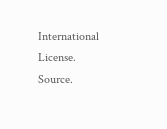International License. Source.